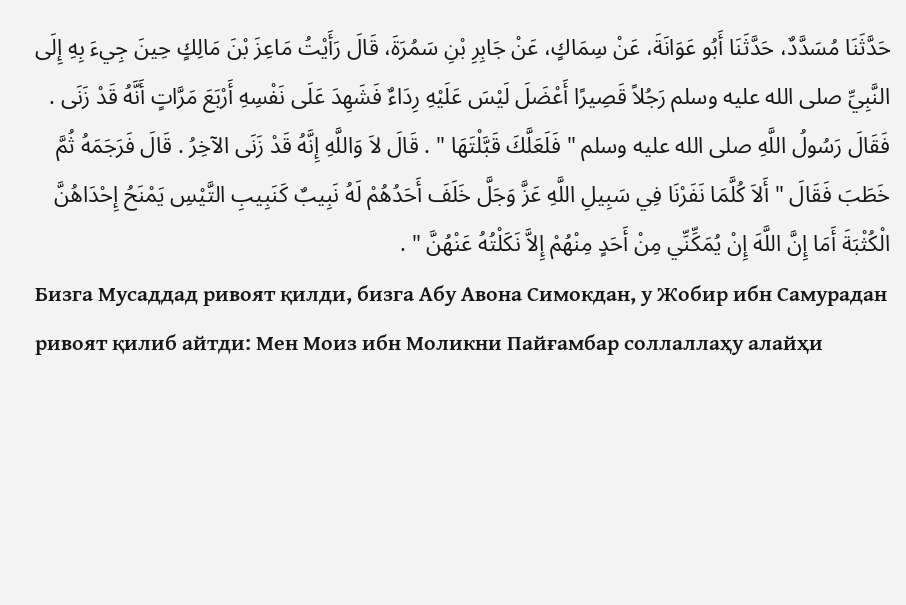حَدَّثَنَا مُسَدَّدٌ، حَدَّثَنَا أَبُو عَوَانَةَ، عَنْ سِمَاكٍ، عَنْ جَابِرِ بْنِ سَمُرَةَ، قَالَ رَأَيْتُ مَاعِزَ بْنَ مَالِكٍ حِينَ جِيءَ بِهِ إِلَى النَّبِيِّ صلى الله عليه وسلم رَجُلاً قَصِيرًا أَعْضَلَ لَيْسَ عَلَيْهِ رِدَاءٌ فَشَهِدَ عَلَى نَفْسِهِ أَرْبَعَ مَرَّاتٍ أَنَّهُ قَدْ زَنَى . فَقَالَ رَسُولُ اللَّهِ صلى الله عليه وسلم " فَلَعَلَّكَ قَبَّلْتَهَا " . قَالَ لاَ وَاللَّهِ إِنَّهُ قَدْ زَنَى الآخِرُ . قَالَ فَرَجَمَهُ ثُمَّ خَطَبَ فَقَالَ " أَلاَ كُلَّمَا نَفَرْنَا فِي سَبِيلِ اللَّهِ عَزَّ وَجَلَّ خَلَفَ أَحَدُهُمْ لَهُ نَبِيبٌ كَنَبِيبِ التَّيْسِ يَمْنَحُ إِحْدَاهُنَّ الْكُثْبَةَ أَمَا إِنَّ اللَّهَ إِنْ يُمَكِّنِّي مِنْ أَحَدٍ مِنْهُمْ إِلاَّ نَكَلْتُهُ عَنْهُنَّ " .
Бизга Мусаддад ривоят қилди, бизга Абу Авона Симокдан, у Жобир ибн Самурадан ривоят қилиб айтди: Мен Моиз ибн Моликни Пайғамбар соллаллаҳу алайҳи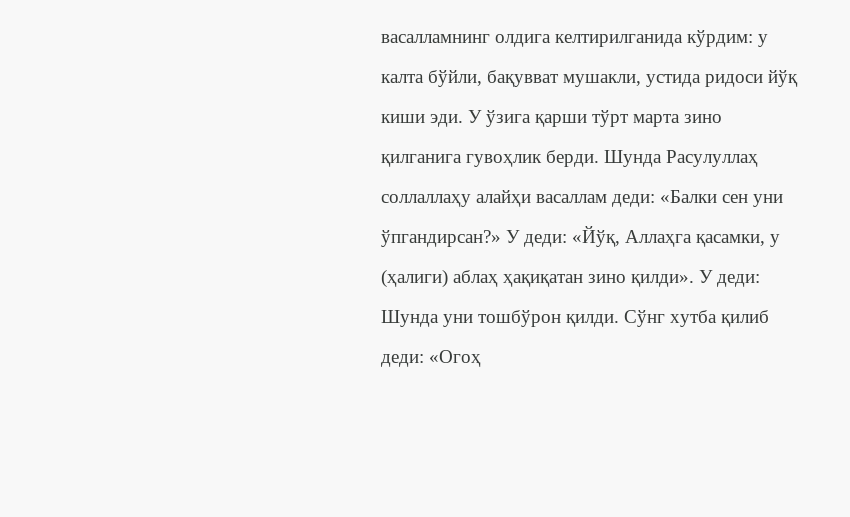васалламнинг олдига келтирилганида кўрдим: у калта бўйли, бақувват мушакли, устида ридоси йўқ киши эди. У ўзига қарши тўрт марта зино қилганига гувоҳлик берди. Шунда Расулуллаҳ соллаллаҳу алайҳи васаллам деди: «Балки сен уни ўпгандирсан?» У деди: «Йўқ, Аллаҳга қасамки, у (ҳалиги) аблаҳ ҳақиқатан зино қилди». У деди: Шунда уни тошбўрон қилди. Сўнг хутба қилиб деди: «Огоҳ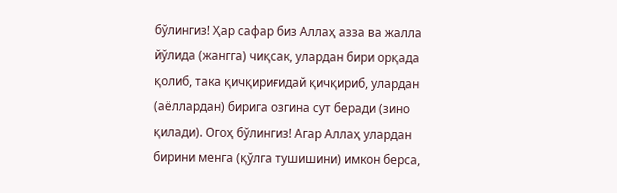бўлингиз! Ҳар сафар биз Аллаҳ азза ва жалла йўлида (жангга) чиқсак, улардан бири орқада қолиб, така қичқириғидай қичқириб, улардан (аёллардан) бирига озгина сут беради (зино қилади). Огоҳ бўлингиз! Агар Аллаҳ улардан бирини менга (қўлга тушишини) имкон берса,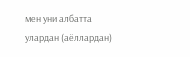мен уни албатта улардан (аёллардан)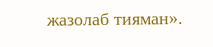жазолаб тияман».